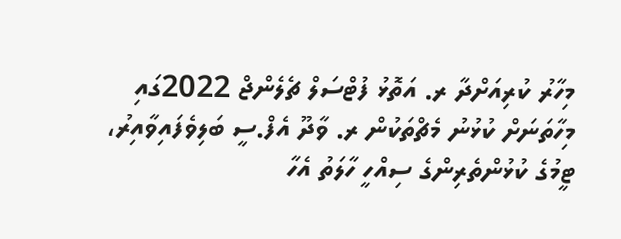މިހާރު ކުރިއަށްދާ ރ. އަތޮޅު ފުޓްސަލް ޗެލެންޖް 2022ގައި މިހާތަނަށް ކުޅުނު މެޗްތަކުން ރ. ވާދޫ އެފް.ސީ ބަލިވެފައިވާއިރު، ޓީމުގެ ކުޅުންތެރިންގެ ސިއްހީ ހާލަތު އެހާ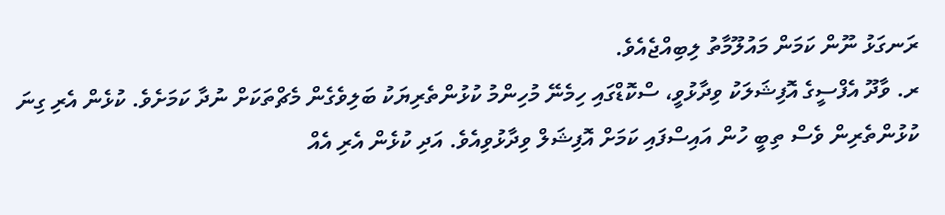ރަނގަޅު ނޫން ކަމަން މައުލޫމާތު ލިބިއްޖެއެވެ.
ރ. ވާދޫ އެފްސީގެ އޮފިޝަލަކު ވިދާޅުވީ، ސްކޮޑްގައި ހިމެނޭ މުހިންމު ކުޅުންތެރިޔަކު ބަލިވެގެން މެޗްތަކަށް ނުދާ ކަމަށެވެ. ކުޅެން އެރި ގިނަ ކުޅުންތެރިން ވެސް ތިބީ ހުން އައިސްފައި ކަމަށް އޮފިޝަލް ވިދާޅުވިއެވެ. އަދި ކުޅެން އެރި އެއް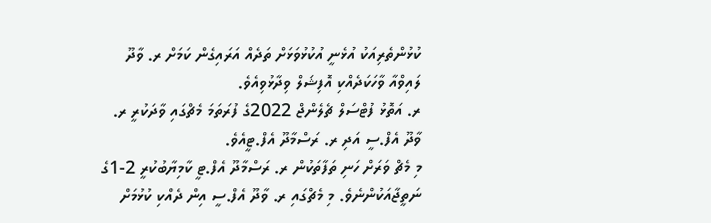ކުޅުންތެރިއަކު އުޅެނީ އުކުޅުވަޅަށް ތަދެއް އަރައިގެން ކަމަށް ރ. ވާދޫ ލައިވްއާ ވާހަކަދެއްކި އޮފިޝަލް ވިދާޅުވިއެވެ.
ރ. އަތޮޅު ފުޓްސަލް ޗެލެންޖް 2022ގެ ފުރަތަމަ މެޗްގައި ވާދަކުރީ ރ. ވާދޫ އެފް.ސީ އަދި ރ. ރަސްމާދޫ އެފް.ޓީއެވެ.
މި މެޗް ވަރަށް ހަނި ތަފާތަކުން ރ. ރަސްމާދޫ އެފް.ޓީ ކާމިޔާބުކުރީ 2-1ގެ ނަތީޖާއަކުންނެވެ. މި މެޗްގައި ރ. ވާދޫ އެފް.ސީ އިން ދެއްކި ކުޅުމަށް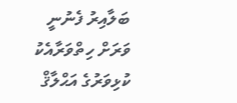ބަލާއިރު ފެނުނީ ވަރަށް ހިތްވަރާއެކު ކުޅިވަރުގެ އަޙްލާޤް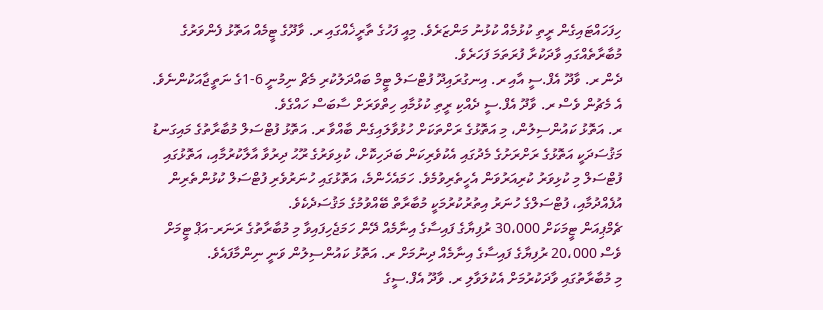ހިފަހައްޓައިގެން ރީތި ކުޅުމެއް ކުޅުނު މަންޒަރެވެ. މިއީ ފަހުގެ ތާރީޚެއްގައި ރ. ވާދޫގެ ޓީމެއް އަތޮޅު ފެންވަރުގެ މުބާރާތެއްގައި ވާދަކުރާ ފުރަތަމަ ފަހަރެވެ.
ދެން ރ. ވާދޫ އެފް.ސީ އާއި ރ. އިނގުރައިދޫ ފުޓްސަލް ޓީމް ބައްދަލުކުރި މެޗް ނިމުނީ 6-1ގެ ނަތީޖާއަކުންނެވެ.
އެ މެޗުން ވެސް ރ. ވާދޫ އެފް.ސީ ދެއްކި ރީތި ކުޅުމާއި ހިތްވަރަށް ސާބަސް ހައްގެވެ.
ރ. އަތޮޅު ކައުންސިލުން، މި އަތޮޅުގެ ރަށްތަކަށް ހުޅުވާލައިގެން ބާއްވާ ރ. އަތޮޅު ފުޓްސަލް މުބާރާތުގެ މައިގަނޑު މަޤުސަދަކީ އަތޮޅުގެ ރަށްރަށުގެ މެދުގައި އެކުވެރިކަން ބަދަހިކޮށް، ކުޅިވަރުގެ ރޫޙު ދިރުވާ އާލާކުރުމާއި، އަތޮޅުގައި ފުޓްސަލް މި ކުޅިވަރު ކުރިއަރުވަން އެހީތެރިވުމެވެ. ހަމައެހެންމެ، އަތޮޅުގައި ހުނަރުވެރި ފުޓްސަލް ކުޅުންތެރިން އުފެއްދުމާއި، ފުޓްސަލްގެ ހުނަރު އިތުރުކުރުމަކީ މުބާރާތް ބޭއްވުމުގެ މަޤުސަދެކެވެ.
ޗެމްޕިއަން ޓީމަކަށް 30،000 ރުފިޔާގެ ފައިސާގެ އިނާމެއް ދޭން ހަމަޖެހިފައިވާ މި މުބާރާތުގެ ރަނަރ-އަޕް ޓީމަށް ވެސް 20،000 ރުފިޔާގެ ފައިސާގެ އިނާމެއް ދިނުމަށް ރ. އަތޮޅު ކައުންސިލުން ވަނީ ނިންމާފައެވެ.
މި މުބާރާތުގައި ވާދަކުރުމަށް އެކުލަވާލި ރ. ވާދޫ އެފް.ސީގެ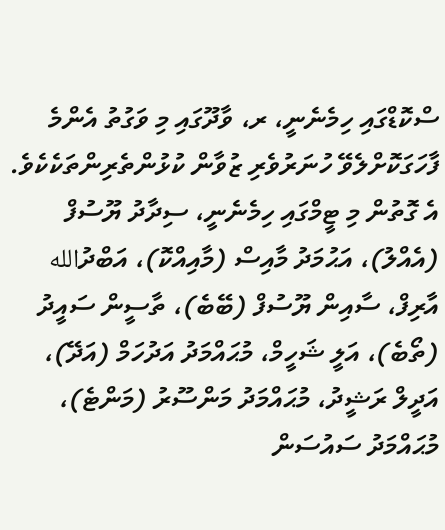ސްކޮޑްގައި ހިމެނެނީ، ރ، ވާދޫގައި މި ވަގުތު އެންމެ ފާހަގަކޮށްލެވޭ ހުނަރުވެރި ޒުވާން ކުޅުންތެރިންތަކެކެވެ.
އެ ގޮތުން މި ޓީމްގައި ހިމެނެނީ، ސިދާދު ޔޫސުފް (އެއްލު)، އަޙުމަދު މާއިސް (މާއިއްކޮ)، އަބްދުالله އާރިފް، ސާއިން ޔޫސުފް (ބޭބެ)، ތާސީން ސައީދު (ތޯބެ)، އަލީ ޝަހީމް، މުޙައްމަދު އަދުހަމް (އަދޭ)، އަދީލް ރަޝީދު، މުޙައްމަދު މަންސޫރު (މަންޓެ)، މުޙައްމަދު ސައުސަން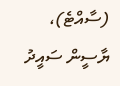(ސާއްޓެ)، ޔާސީން ސައީދު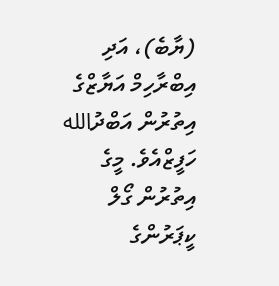(ޔާބެ)، އަދި އިބްރާހިމް އަޔާޒްގެ އިތުރުން އަބްދުالله ހަފީޒްއެވެ. މީގެ އިތުރުން ގޯލް ކީޕަރުންގެ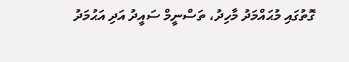ގޮތުގައި މުޙައްމަދު މާހިދު، ތަސްނީމް ސައީދު އަދި އަޙުމަދު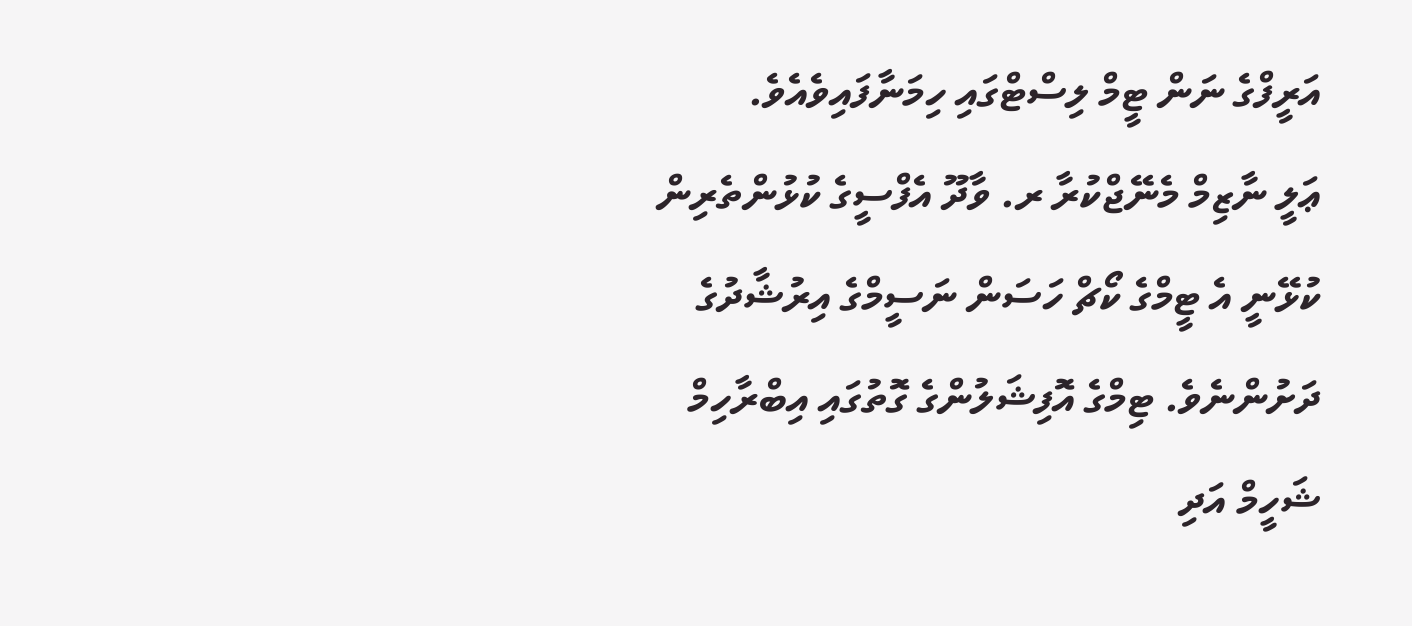އަރީފްގެ ނަން ޓީމް ލިސްޓްގައި ހިމަނާފައިވެއެވެ.
ޢަލީ ނާޒިމް މެނޭޖްކުރާ ރ. ވާދޫ އެފްސީގެ ކުޅުންތެރިން ކުޅޭނީ އެ ޓީމްގެ ކޯޗް ހަސަން ނަސީމްގެ އިރުޝާދުގެ ދަށުންނެވެ. ޓިމްގެ އޮފިޝަލުންގެ ގޮތުގައި އިބްރާހިމް ޝަހީމް އަދި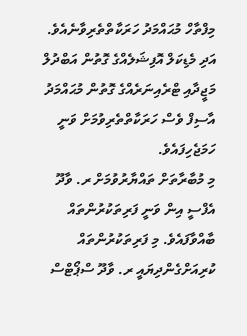މިފްތާހް މުޙައްމަދު ހަރަކާތްތެރިވާނެއެވެ. އަދި މެޑިކަލް އޮފިޝަލެއްގެ ގޮތުން އަބްދުލް މަޖީދާއި ޓްރެއިނަރެއްގެ ގޮތުން މުޙައްމަދު އާސިފް ވެސް ހަރަކާތްތެރިވުމަށް ވަނީ ހަމަޖެހިފައެވެ.
މި މުބާރާތަށް ތައްޔާރުވުމަށް ރ. ވާދޫ އެފްސީ އިން ވަނީ ފަރިތަކުރުންތައް ބާއްވާފައެވެ. މި ފަރިތަކުރުންތައް ކުރިއަށްގެންދިޔައީ ރ. ވާދޫ ސްޕޯޓްސް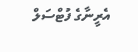އެރީނާގެ ފުޓްސަލް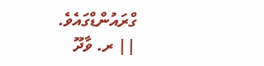ގްރައުންޑްގައެވެ.
|| ރ. ވާދޫ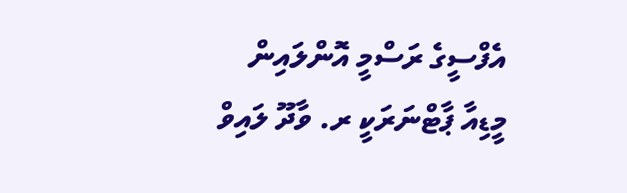އެފްސީގެ ރަސްމީ އޮންލައިން މީޑިއާ ޕާޓްނަރަކީ ރ. ވާދޫ ލައިވް